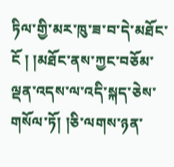ཏིལ་གྱི་མར་ཁུ་ཟ་བ་དེ་མཐོང་ངོ ། །མཐོང་ནས་ཀྱང་བཅོམ་ལྡན་འདས་ལ་འདི་སྐད་ཅེས་གསོལ་ཏོ། །ཅི་ལགས་ཉན་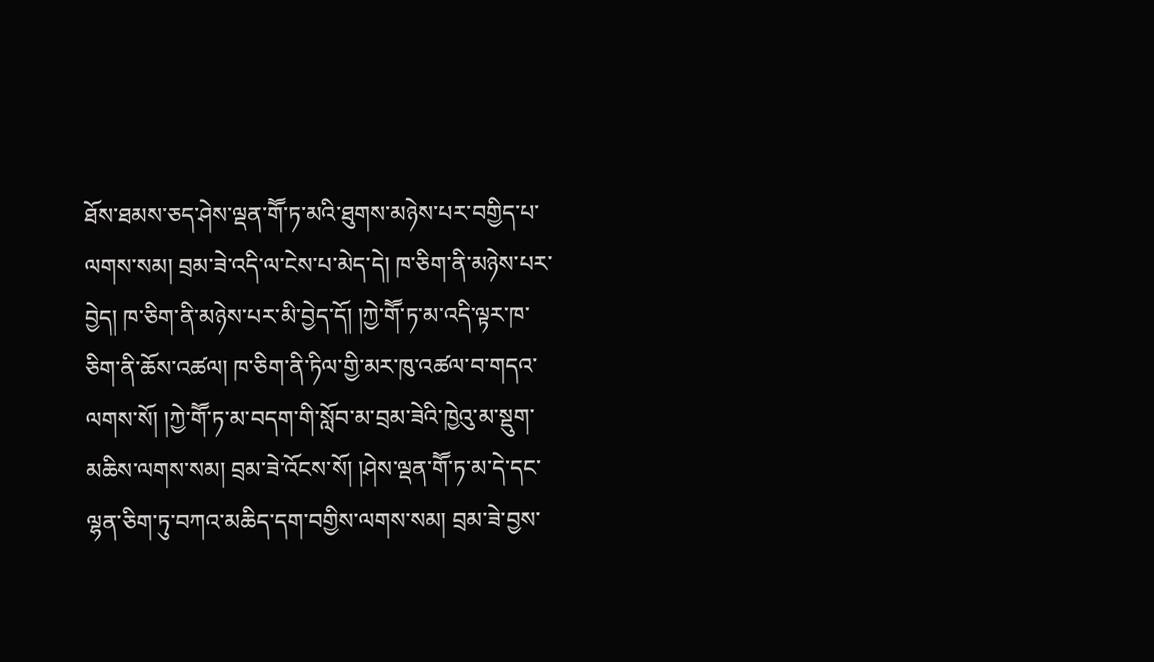ཐོས་ཐམས་ཅད་ཤེས་ལྡན་གཽ་ཏ་མའི་ཐུགས་མཉེས་པར་བགྱིད་པ་ལགས་སམ། བྲམ་ཟེ་འདི་ལ་ངེས་པ་མེད་དེ། ཁ་ཅིག་ནི་མཉེས་པར་བྱེད། ཁ་ཅིག་ནི་མཉེས་པར་མི་བྱེད་དོ། །ཀྱེ་གཽ་ཏ་མ་འདི་ལྟར་ཁ་ཅིག་ནི་ཆོས་འཚལ། ཁ་ཅིག་ནི་ཏིལ་གྱི་མར་ཁུ་འཚལ་བ་གདའ་ལགས་སོ། །ཀྱེ་གཽ་ཏ་མ་བདག་གི་སློབ་མ་བྲམ་ཟེའི་ཁྱེའུ་མ་སྡུག་མཆིས་ལགས་སམ། བྲམ་ཟེ་འོངས་སོ། །ཤེས་ལྡན་གཽ་ཏ་མ་དེ་དང་ལྷན་ཅིག་ཏུ་བཀའ་མཆིད་དག་བགྱིས་ལགས་སམ། བྲམ་ཟེ་བྱས་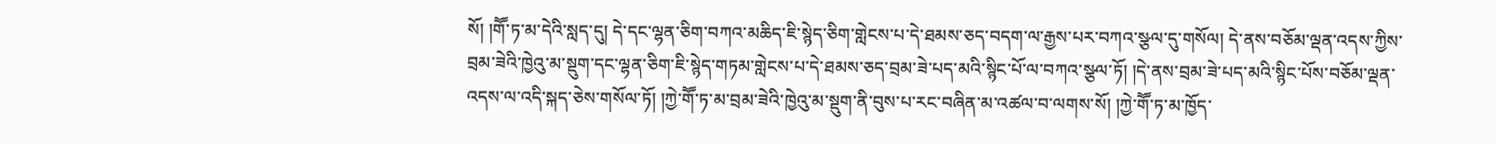སོ། །གཽ་ཏ་མ་དེའི་སླད་དུ། དེ་དང་ལྷན་ཅིག་བཀའ་མཆིད་ཇི་སྙེད་ཅིག་གླེངས་པ་དེ་ཐམས་ཅད་བདག་ལ་རྒྱས་པར་བཀའ་སྩལ་དུ་གསོལ། དེ་ནས་བཅོམ་ལྡན་འདས་ཀྱིས་བྲམ་ཟེའི་ཁྱེའུ་མ་སྡུག་དང་ལྷན་ཅིག་ཇི་སྙེད་གཏམ་གླེངས་པ་དེ་ཐམས་ཅད་བྲམ་ཟེ་པད་མའི་སྙིང་པོ་ལ་བཀའ་སྩལ་ཏོ། །དེ་ནས་བྲམ་ཟེ་པད་མའི་སྙིང་པོས་བཅོམ་ལྡན་འདས་ལ་འདི་སྐད་ཅེས་གསོལ་ཏོ། །ཀྱེ་གཽ་ཏ་མ་བྲམ་ཟེའི་ཁྱེའུ་མ་སྡུག་ནི་བུས་པ་རང་བཞིན་མ་འཚལ་བ་ལགས་སོ། །ཀྱེ་གཽ་ཏ་མ་ཁྱོད་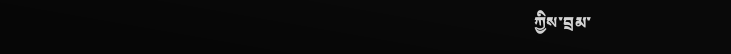ཀྱིས་བྲམ་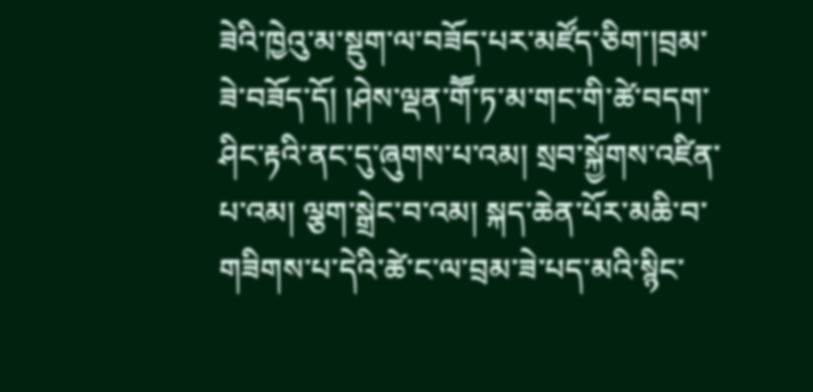ཟེའི་ཁྱེའུ་མ་སྡུག་ལ་བཟོད་པར་མཛོད་ཅིག་།བྲམ་ཟེ་བཟོད་དོ། །ཤེས་ལྡན་གཽ་ཏ་མ་གང་གི་ཚེ་བདག་ཤིང་རྟའི་ནང་དུ་ཞུགས་པ་འམ། སྲབ་སྐྱོགས་འཛིན་པ་འམ། ལྕག་སྒྲེང་བ་འམ། སྐད་ཆེན་པོར་མཆི་བ་གཟིགས་པ་དེའི་ཚེ་ང་ལ་བྲམ་ཟེ་པད་མའི་སྙིང་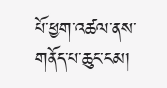པོ་ཕྱག་འཚལ་ནས་གནོད་པ་ཆུང་ངམ།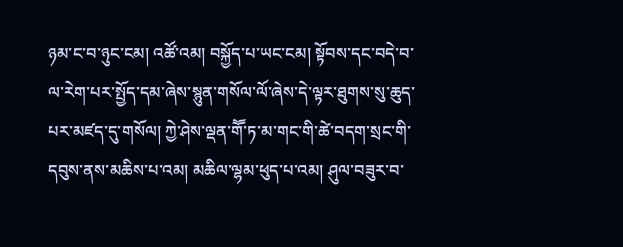ཉམ་ང་བ་ཉུང་ངམ། འཚོ་འམ། བསྐྱོད་པ་ཡང་ངམ། སྟོབས་དང་བདེ་བ་ལ་རེག་པར་སྤྱོད་དམ་ཞེས་སྙུན་གསོལ་ལོ་ཞེས་དེ་ལྟར་ཐུགས་སུ་ཆུད་པར་མཛད་དུ་གསོལ། ཀྱེ་ཤེས་ལྡན་གཽ་ཏ་མ་གང་གི་ཚེ་བདག་སྲང་གི་དབུས་ནས་མཆིས་པ་འམ། མཆིལ་ལྷམ་ཕུད་པ་འམ། ཤུལ་བཟུར་བ་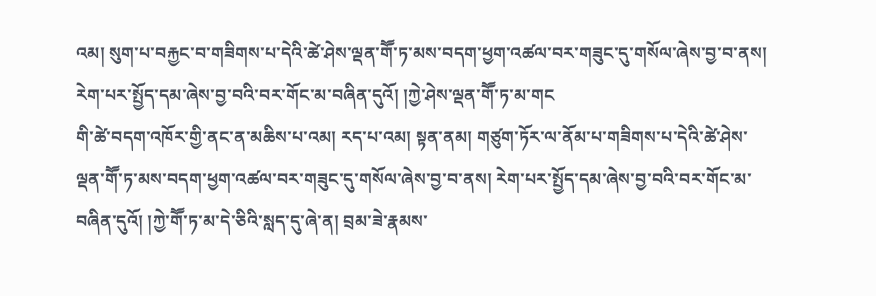འམ། སུག་པ་བརྐྱང་བ་གཟིགས་པ་དེའི་ཚེ་ཤེས་ལྡན་གཽ་ཏ་མས་བདག་ཕྱག་འཚལ་བར་གཟུང་དུ་གསོལ་ཞེས་བྱ་བ་ནས། རེག་པར་སྤྱོད་དམ་ཞེས་བྱ་བའི་བར་གོང་མ་བཞིན་དུའོ། །ཀྱེ་ཤེས་ལྡན་གཽ་ཏ་མ་གང
གི་ཚེ་བདག་འཁོར་གྱི་ནང་ན་མཆིས་པ་འམ། རད་པ་འམ། སྟན་ནམ། གཙུག་ཏོར་ལ་ནོམ་པ་གཟིགས་པ་དེའི་ཚེ་ཤེས་ལྡན་གཽ་ཏ་མས་བདག་ཕྱག་འཚལ་བར་གཟུང་དུ་གསོལ་ཞེས་བྱ་བ་ནས། རེག་པར་སྤྱོད་དམ་ཞེས་བྱ་བའི་བར་གོང་མ་བཞིན་དུའོ། །ཀྱེ་གཽ་ཏ་མ་དེ་ཅིའི་སླད་དུ་ཞེ་ན། བྲམ་ཟེ་རྣམས་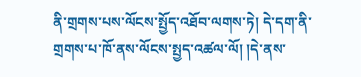ནི་གྲགས་པས་ལོངས་སྤྱོད་འཐོབ་ལགས་ཏེ། དེ་དག་ནི་གྲགས་པ་ཁོ་ནས་ལོངས་སྤྱད་འཚལ་ལོ། །དེ་ནས་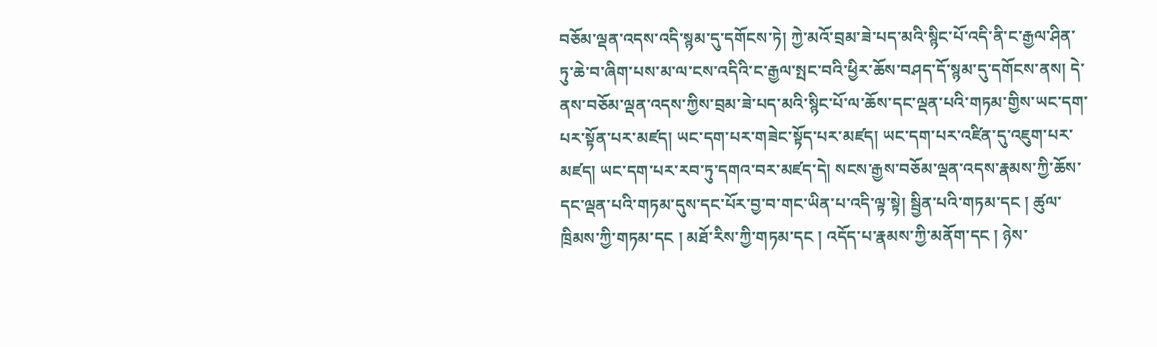བཅོམ་ལྡན་འདས་འདི་སྙམ་དུ་དགོངས་ཏེ། ཀྱེ་མའོ་བྲམ་ཟེ་པད་མའི་སྙིང་པོ་འདི་ནི་ང་རྒྱལ་ཤིན་ཏུ་ཆེ་བ་ཞིག་པས་མ་ལ་ངས་འདིའི་ང་རྒྱལ་སྤང་བའི་ཕྱིར་ཆོས་བཤད་དོ་སྙམ་དུ་དགོངས་ནས། དེ་ནས་བཅོམ་ལྡན་འདས་ཀྱིས་བྲམ་ཟེ་པད་མའི་སྙིང་པོ་ལ་ཆོས་དང་ལྡན་པའི་གཏམ་གྱིས་ཡང་དག་པར་སྟོན་པར་མཛད། ཡང་དག་པར་གཟེང་སྟོད་པར་མཛད། ཡང་དག་པར་འཛིན་དུ་འཇུག་པར་མཛད། ཡང་དག་པར་རབ་ཏུ་དགའ་བར་མཛད་དེ། སངས་རྒྱས་བཅོམ་ལྡན་འདས་རྣམས་ཀྱི་ཆོས་དང་ལྡན་པའི་གཏམ་དུས་དང་པོར་བྱ་བ་གང་ཡིན་པ་འདི་ལྟ་སྟེ། སྦྱིན་པའི་གཏམ་དང ། ཚུལ་ཁྲིམས་ཀྱི་གཏམ་དང ། མཐོ་རིས་ཀྱི་གཏམ་དང ། འདོད་པ་རྣམས་ཀྱི་མནོག་དང ། ཉེས་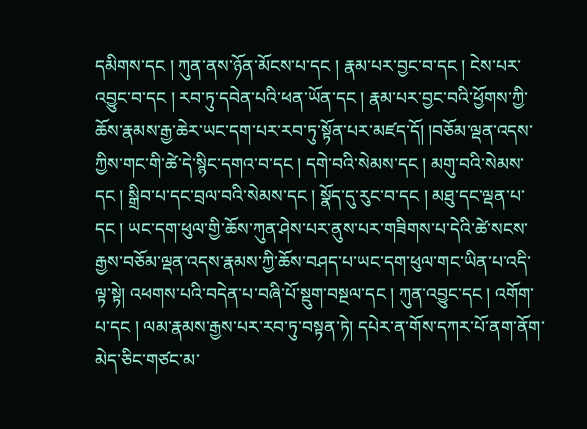དམིགས་དང ། ཀུན་ནས་ཉོན་མོངས་པ་དང ། རྣམ་པར་བྱང་བ་དང ། ངེས་པར་འབྱུང་བ་དང ། རབ་ཏུ་དབེན་པའི་ཕན་ཡོན་དང ། རྣམ་པར་བྱང་བའི་ཕྱོགས་ཀྱི་ཆོས་རྣམས་རྒྱ་ཆེར་ཡང་དག་པར་རབ་ཏུ་སྟོན་པར་མཛད་དོ། །བཅོམ་ལྡན་འདས་ཀྱིས་གང་གི་ཚེ་དེ་སྙིང་དགའ་བ་དང ། དགེ་བའི་སེམས་དང ། མགུ་བའི་སེམས་དང ། སྒྲིབ་པ་དང་བྲལ་བའི་སེམས་དང ། སྣོད་དུ་རུང་བ་དང ། མཐུ་དང་ལྡན་པ་དང ། ཡང་དག་ཕུལ་གྱི་ཆོས་ཀུན་ཤེས་པར་ནུས་པར་གཟིགས་པ་དེའི་ཚེ་སངས་རྒྱས་བཅོམ་ལྡན་འདས་རྣམས་ཀྱི་ཆོས་བཤད་པ་ཡང་དག་ཕུལ་གང་ཡིན་པ་འདི་ལྟ་སྟེ། འཕགས་པའི་བདེན་པ་བཞི་པོ་སྡུག་བསྔལ་དང ། ཀུན་འབྱུང་དང ། འགོག་པ་དང ། ལམ་རྣམས་རྒྱས་པར་རབ་ཏུ་བསྟན་ཏེ། དཔེར་ན་གོས་དཀར་པོ་ནག་ནོག་མེད་ཅིང་གཙང་མ་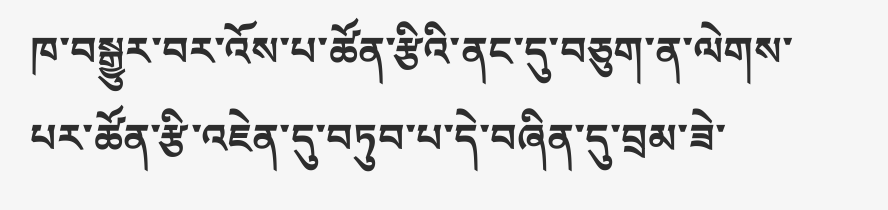ཁ་བསྒྱུར་བར་འོས་པ་ཚོན་རྩིའི་ནང་དུ་བཅུག་ན་ལེགས་པར་ཚོན་རྩི་འཇེན་དུ་བཏུབ་པ་དེ་བཞིན་དུ་བྲམ་ཟེ་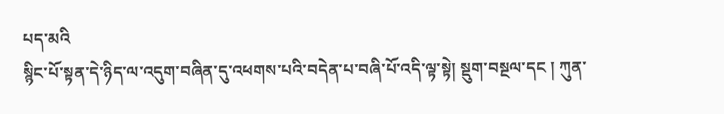པད་མའི
སྙིང་པོ་སྟན་དེ་ཉིད་ལ་འདུག་བཞིན་དུ་འཕགས་པའི་བདེན་པ་བཞི་པོ་འདི་ལྟ་སྟེ། སྡུག་བསྔལ་དང ། ཀུན་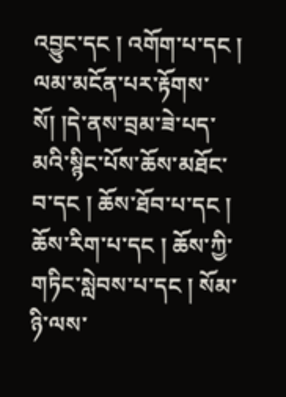འབྱུང་དང ། འགོག་པ་དང ། ལམ་མངོན་པར་རྟོགས་སོ། །དེ་ནས་བྲམ་ཟེ་པད་མའི་སྙིང་པོས་ཆོས་མཐོང་བ་དང ། ཆོས་ཐོབ་པ་དང ། ཆོས་རིག་པ་དང ། ཆོས་ཀྱི་གཏིང་སླེབས་པ་དང ། སོམ་ཉི་ལས་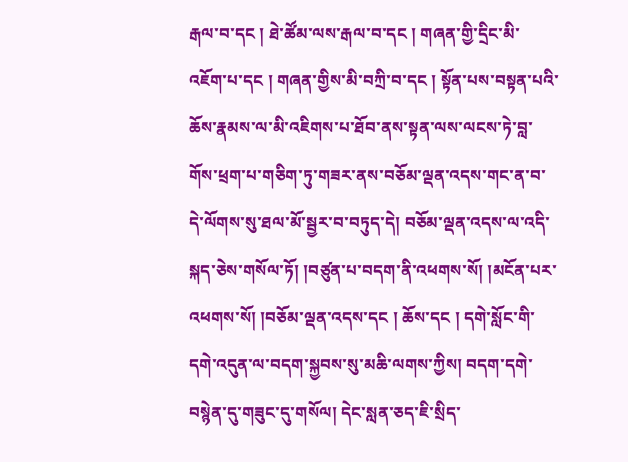རྒལ་བ་དང ། ཐེ་ཚོམ་ལས་རྒལ་བ་དང ། གཞན་གྱི་དྲིང་མི་འཇོག་པ་དང ། གཞན་གྱིས་མི་བཀྲི་བ་དང ། སྟོན་པས་བསྟན་པའི་ཆོས་རྣམས་ལ་མི་འཇིགས་པ་ཐོབ་ནས་སྟན་ལས་ལངས་ཏེ་བླ་གོས་ཕྲག་པ་གཅིག་ཏུ་གཟར་ནས་བཅོམ་ལྡན་འདས་གང་ན་བ་དེ་ལོགས་སུ་ཐལ་མོ་སྦྱར་བ་བཏུད་དེ། བཅོམ་ལྡན་འདས་ལ་འདི་སྐད་ཅེས་གསོལ་ཏོ། །བཙུན་པ་བདག་ནི་འཕགས་སོ། །མངོན་པར་འཕགས་སོ། །བཅོམ་ལྡན་འདས་དང ། ཆོས་དང ། དགེ་སློང་གི་དགེ་འདུན་ལ་བདག་སྐྱབས་སུ་མཆི་ལགས་ཀྱིས། བདག་དགེ་བསྙེན་དུ་གཟུང་དུ་གསོལ། དེང་སླན་ཅད་ཇི་སྲིད་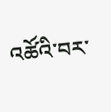འཚོའི་བར་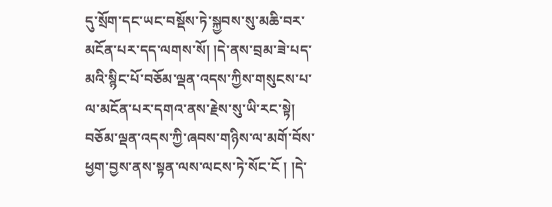དུ་སྲོག་དང་ཡང་བསྡོས་ཏེ་སྐྱབས་སུ་མཆི་བར་མངོན་པར་དད་ལགས་སོ། །དེ་ནས་བྲམ་ཟེ་པད་མའི་སྙིང་པོ་བཅོམ་ལྡན་འདས་ཀྱིས་གསུངས་པ་ལ་མངོན་པར་དགའ་ནས་རྗེས་སུ་ཡི་རང་སྟེ། བཅོམ་ལྡན་འདས་ཀྱི་ཞབས་གཉིས་ལ་མགོ་བོས་ཕྱག་བྱས་ནས་སྟན་ལས་ལངས་ཏེ་སོང་ངོ ། །དེ་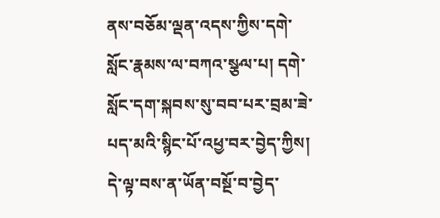ནས་བཅོམ་ལྡན་འདས་ཀྱིས་དགེ་སློང་རྣམས་ལ་བཀའ་སྩལ་པ། དགེ་སློང་དག་སྐབས་སུ་བབ་པར་བྲམ་ཟེ་པད་མའི་སྙིང་པོ་འཕྱ་བར་བྱེད་ཀྱིས། དེ་ལྟ་བས་ན་ཡོན་བསྔོ་བ་བྱེད་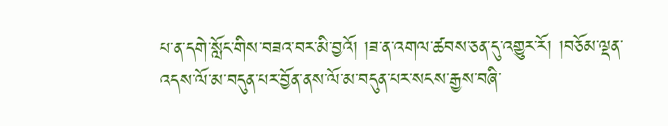པ་ན་དགེ་སློང་གིས་བཟའ་བར་མི་བྱའོ། །ཟ་ན་འགལ་ཚབས་ཅན་དུ་འགྱུར་རོ། །བཅོམ་ལྡན་འདས་ལོ་མ་བདུན་པར་བྱོན་ནས་ལོ་མ་བདུན་པར་སངས་རྒྱས་བཞི་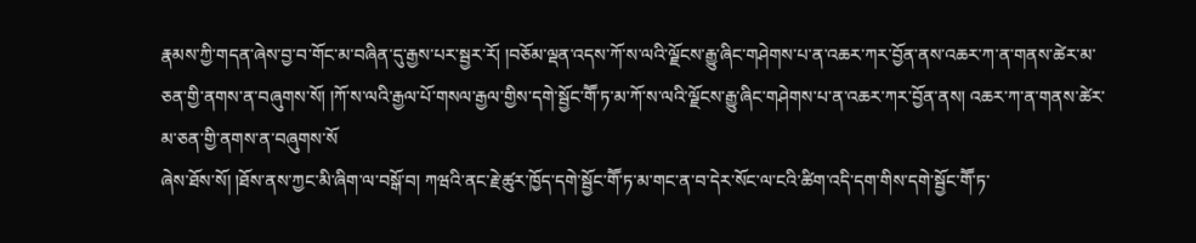རྣམས་ཀྱི་གདན་ཞེས་བྱ་བ་གོང་མ་བཞིན་དུ་རྒྱས་པར་སྦྱར་རོ། །བཅོམ་ལྡན་འདས་ཀོ་ས་ལའི་ལྗོངས་རྒྱུ་ཞིང་གཤེགས་པ་ན་འཆར་ཀར་བྱོན་ནས་འཆར་ཀ་ན་གནས་ཚེར་མ་ཅན་གྱི་ནགས་ན་བཞུགས་སོ། །ཀོ་ས་ལའི་རྒྱལ་པོ་གསལ་རྒྱལ་གྱིས་དགེ་སྦྱོང་གཽ་ཏ་མ་ཀོ་ས་ལའི་ལྗོངས་རྒྱུ་ཞིང་གཤེགས་པ་ན་འཆར་ཀར་བྱོན་ནས། འཆར་ཀ་ན་གནས་ཚེར་མ་ཅན་གྱི་ནགས་ན་བཞུགས་སོ
ཞེས་ཐོས་སོ། །ཐོས་ནས་ཀྱང་མི་ཞིག་ལ་བསྒོ་བ། ཀཝའི་ནང་རྗེ་ཚུར་ཁྱོད་དགེ་སྦྱོང་གཽ་ཏ་མ་གང་ན་བ་དེར་སོང་ལ་ངའི་ཚིག་འདི་དག་གིས་དགེ་སྦྱོང་གཽ་ཏ་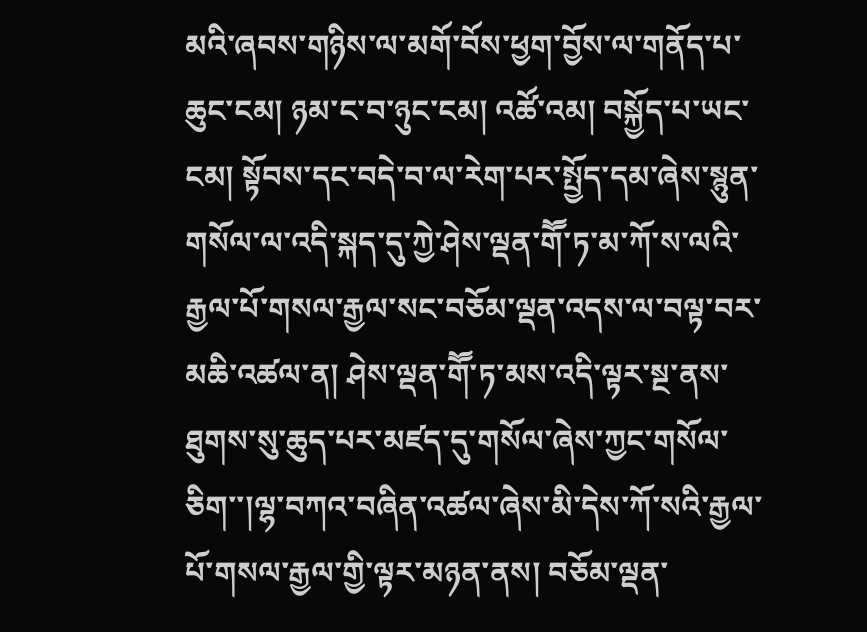མའི་ཞབས་གཉིས་ལ་མགོ་བོས་ཕྱག་བྱོས་ལ་གནོད་པ་ཆུང་ངམ། ཉམ་ང་བ་ཉུང་ངམ། འཚོ་འམ། བསྐྱོད་པ་ཡང་ངམ། སྟོབས་དང་བདེ་བ་ལ་རེག་པར་སྤྱོད་དམ་ཞེས་སྙུན་གསོལ་ལ་འདི་སྐད་དུ་ཀྱེ་ཤེས་ལྡན་གཽ་ཏ་མ་ཀོ་ས་ལའི་རྒྱལ་པོ་གསལ་རྒྱལ་སང་བཅོམ་ལྡན་འདས་ལ་བལྟ་བར་མཆི་འཚལ་ན། ཤེས་ལྡན་གཽ་ཏ་མས་འདི་ལྟར་སྔ་ནས་ཐུགས་སུ་ཆུད་པར་མཛད་དུ་གསོལ་ཞེས་ཀྱང་གསོལ་ཅིག་་།ལྷ་བཀའ་བཞིན་འཚལ་ཞེས་མི་དེས་ཀོ་སའི་རྒྱལ་པོ་གསལ་རྒྱལ་གྱི་ལྟར་མཉན་ནས། བཅོམ་ལྡན་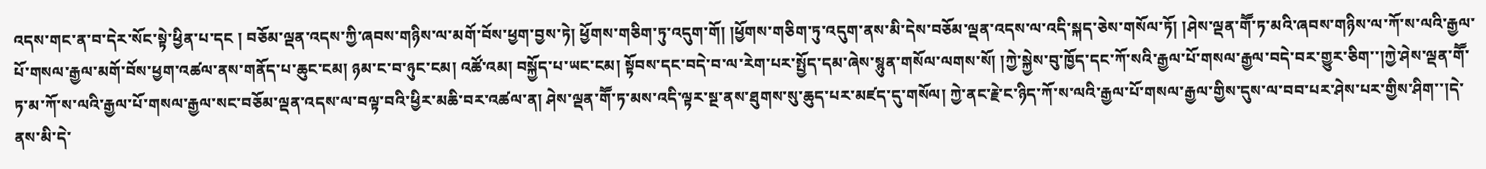འདས་གང་ན་བ་དེར་སོང་སྟེ་ཕྱིན་པ་དང ། བཅོམ་ལྡན་འདས་ཀྱི་ཞབས་གཉིས་ལ་མགོ་བོས་ཕྱག་བྱས་ཏེ། ཕྱོགས་གཅིག་ཏུ་འདུག་གོ། །ཕྱོགས་གཅིག་ཏུ་འདུག་ནས་མི་དེས་བཅོམ་ལྡན་འདས་ལ་འདི་སྐད་ཅེས་གསོལ་ཏོ། །ཤེས་ལྡན་གཽ་ཏ་མའི་ཞབས་གཉིས་ལ་ཀོ་ས་ལའི་རྒྱལ་པོ་གསལ་རྒྱལ་མགོ་བོས་ཕྱག་འཚལ་ནས་གནོད་པ་ཆུང་ངམ། ཉམ་ང་བ་ཉུང་ངམ། འཚོ་འམ། བསྐྱོད་པ་ཡང་ངམ། སྟོབས་དང་བདེ་བ་ལ་རེག་པར་སྤྱོད་དམ་ཞེས་སྙུན་གསོལ་ལགས་སོ། །ཀྱེ་སྐྱེས་བུ་ཁྱོད་དང་ཀོ་སའི་རྒྱལ་པོ་གསལ་རྒྱལ་བདེ་བར་གྱུར་ཅིག་་།ཀྱེ་ཤེས་ལྡན་གཽ་ཏ་མ་ཀོ་ས་ལའི་རྒྱལ་པོ་གསལ་རྒྱལ་སང་བཅོམ་ལྡན་འདས་ལ་བལྟ་བའི་ཕྱིར་མཆི་བར་འཚལ་ན། ཤེས་ལྡན་གཽ་ཏ་མས་འདི་ལྟར་སྔ་ནས་ཐུགས་སུ་ཆུད་པར་མཛད་དུ་གསོལ། ཀྱེ་ནང་རྗེ་ང་ཉིད་ཀོ་ས་ལའི་རྒྱལ་པོ་གསལ་རྒྱལ་གྱིས་དུས་ལ་བབ་པར་ཤེས་པར་གྱིས་ཤིག་་།དེ་ནས་མི་དེ་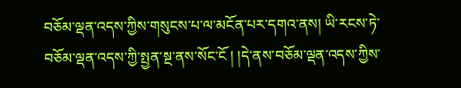བཅོམ་ལྡན་འདས་ཀྱིས་གསུངས་པ་ལ་མངོན་པར་དགའ་ནས། ཡི་རངས་ཏེ་བཅོམ་ལྡན་འདས་ཀྱི་སྤྱན་སྔ་ནས་སོང་ངོ ། །དེ་ནས་བཅོམ་ལྡན་འདས་ཀྱིས་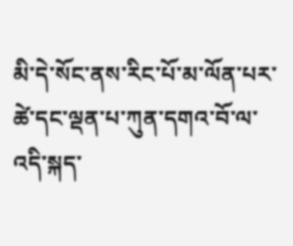མི་དེ་སོང་ནས་རིང་པོ་མ་ལོན་པར་ཚེ་དང་ལྡན་པ་ཀུན་དགའ་བོ་ལ་འདི་སྐད་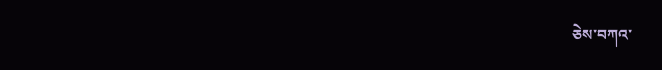ཅེས་བཀའ་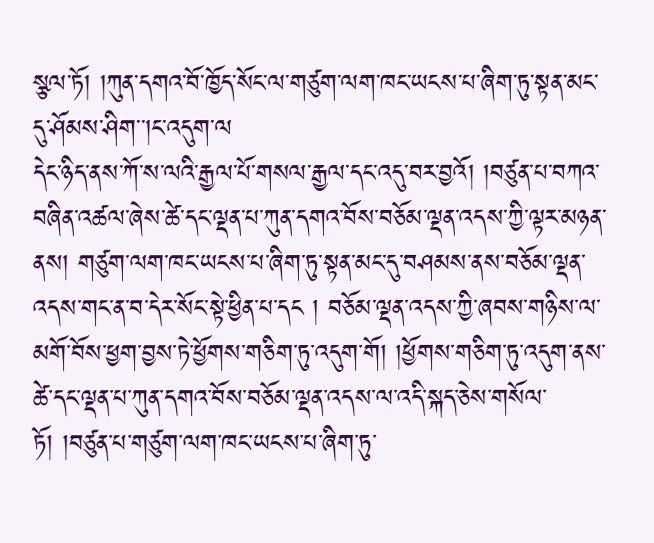སྩལ་ཏོ། །ཀུན་དགའ་བོ་ཁྱོད་སོང་ལ་གཙུག་ལག་ཁང་ཡངས་པ་ཞིག་ཏུ་སྟན་མང་དུ་ཤོམས་ཤིག་་།ང་འདུག་ལ
དེང་ཉིད་ནས་ཀོ་ས་ལའི་རྒྱལ་པོ་གསལ་རྒྱལ་དང་འདུ་བར་བྱའོ། །བཙུན་པ་བཀའ་བཞིན་འཚལ་ཞེས་ཚེ་དང་ལྡན་པ་ཀུན་དགའ་བོས་བཅོམ་ལྡན་འདས་ཀྱི་ལྟར་མཉན་ནས། གཙུག་ལག་ཁང་ཡངས་པ་ཞིག་ཏུ་སྟན་མང་དུ་བཤམས་ནས་བཅོམ་ལྡན་འདས་གང་ན་བ་དེར་སོང་སྟེ་ཕྱིན་པ་དང ། བཅོམ་ལྡན་འདས་ཀྱི་ཞབས་གཉིས་ལ་མགོ་བོས་ཕྱག་བྱས་ཏེ་ཕྱོགས་གཅིག་ཏུ་འདུག་གོ། །ཕྱོགས་གཅིག་ཏུ་འདུག་ནས་ཚེ་དང་ལྡན་པ་ཀུན་དགའ་བོས་བཅོམ་ལྡན་འདས་ལ་འདི་སྐད་ཅེས་གསོལ་ཏོ། །བཙུན་པ་གཙུག་ལག་ཁང་ཡངས་པ་ཞིག་ཏུ་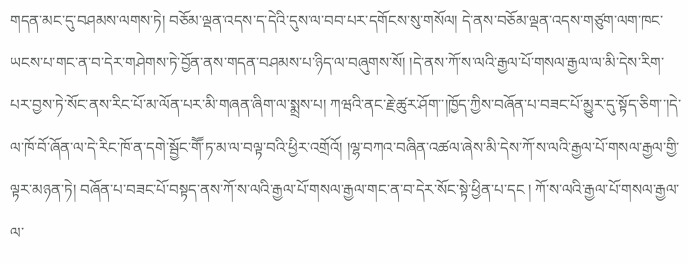གདན་མང་དུ་བཤམས་ལགས་ཏེ། བཅོམ་ལྡན་འདས་ད་དེའི་དུས་ལ་བབ་པར་དགོངས་སུ་གསོལ། དེ་ནས་བཅོམ་ལྡན་འདས་གཙུག་ལག་ཁང་ཡངས་པ་གང་ན་བ་དེར་གཤེགས་ཏེ་བྱོན་ནས་གདན་བཤམས་པ་ཉིད་ལ་བཞུགས་སོ། །དེ་ནས་ཀོ་ས་ལའི་རྒྱལ་པོ་གསལ་རྒྱལ་ལ་མི་དེས་རིག་པར་བྱས་ཏེ་སོང་ནས་རིང་པོ་མ་ལོན་པར་མི་གཞན་ཞིག་ལ་སྨྲས་པ། ཀཝའི་ནང་རྗེ་ཚུར་ཤོག་་།ཁྱོད་ཀྱིས་བཞོན་པ་བཟང་པོ་མྱུར་དུ་སྟོད་ཅིག་་།དེ་ལ་ཁོ་བོ་ཞོན་ལ་དེ་རིང་ཁོ་ན་དགེ་སྦྱོང་གཽ་ཏ་མ་ལ་བལྟ་བའི་ཕྱིར་འགྲོའོ། །ལྷ་བཀའ་བཞིན་འཚལ་ཞེས་མི་དེས་ཀོ་ས་ལའི་རྒྱལ་པོ་གསལ་རྒྱལ་གྱི་ལྟར་མཉན་ཏེ། བཞོན་པ་བཟང་པོ་བསྟད་ནས་ཀོ་ས་ལའི་རྒྱལ་པོ་གསལ་རྒྱལ་གང་ན་བ་དེར་སོང་སྟེ་ཕྱིན་པ་དང ། ཀོ་ས་ལའི་རྒྱལ་པོ་གསལ་རྒྱལ་ལ་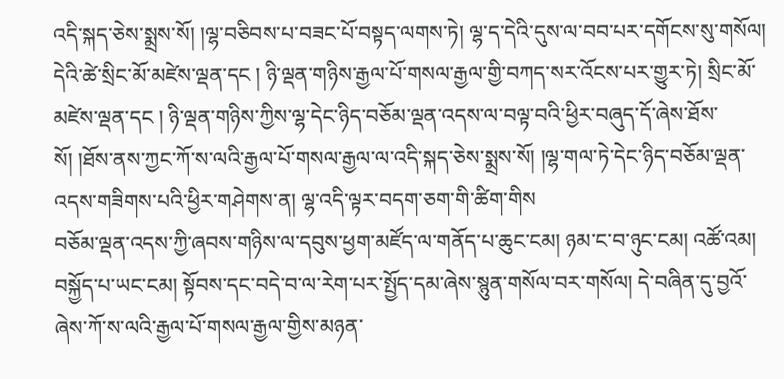འདི་སྐད་ཅེས་སྨྲས་སོ། །ལྷ་བཅིབས་པ་བཟང་པོ་བསྟད་ལགས་ཏེ། ལྷ་ད་དེའི་དུས་ལ་བབ་པར་དགོངས་སུ་གསོལ། དེའི་ཚེ་སྲིང་མོ་མཛེས་ལྡན་དང ། ཉི་ལྡན་གཉིས་རྒྱལ་པོ་གསལ་རྒྱལ་གྱི་བཀད་སར་འོངས་པར་གྱུར་ཏེ། སྲིང་མོ་མཛེས་ལྡན་དང ། ཉི་ལྡན་གཉིས་ཀྱིས་ལྷ་དེང་ཉིད་བཅོམ་ལྡན་འདས་ལ་བལྟ་བའི་ཕྱིར་བཞུད་དོ་ཞེས་ཐོས་སོ། །ཐོས་ནས་ཀྱང་ཀོ་ས་ལའི་རྒྱལ་པོ་གསལ་རྒྱལ་ལ་འདི་སྐད་ཅེས་སྨྲས་སོ། །ལྷ་གལ་ཏེ་དེང་ཉིད་བཅོམ་ལྡན་འདས་གཟིགས་པའི་ཕྱིར་གཤེགས་ན། ལྷ་འདི་ལྟར་བདག་ཅག་གི་ཚིག་གིས
བཅོམ་ལྡན་འདས་ཀྱི་ཞབས་གཉིས་ལ་དབུས་ཕྱག་མཛོད་ལ་གནོད་པ་ཆུང་ངམ། ཉམ་ང་བ་ཉུང་ངམ། འཚོ་འམ། བསྐྱོད་པ་ཡང་ངམ། སྟོབས་དང་བདེ་བ་ལ་རེག་པར་སྤྱོད་དམ་ཞེས་སྙུན་གསོལ་བར་གསོལ། དེ་བཞིན་དུ་བྱའོ་ཞེས་ཀོ་ས་ལའི་རྒྱལ་པོ་གསལ་རྒྱལ་གྱིས་མཉན་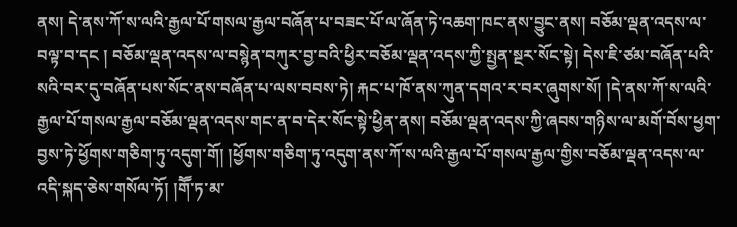ནས། དེ་ནས་ཀོ་ས་ལའི་རྒྱལ་པོ་གསལ་རྒྱལ་བཞོན་པ་བཟང་པོ་ལ་ཞོན་ཏེ་འཆག་ཁང་ནས་བྱུང་ནས། བཅོམ་ལྡན་འདས་ལ་བལྟ་བ་དང ། བཅོམ་ལྡན་འདས་ལ་བསྙེན་བཀུར་བྱ་བའི་ཕྱིར་བཅོམ་ལྡན་འདས་ཀྱི་སྤྱན་སྔར་སོང་སྟེ། དེས་ཇི་ཙམ་བཞོན་པའི་སའི་བར་དུ་བཞོན་པས་སོང་ནས་བཞོན་པ་ལས་བབས་ཏེ། རྐང་པ་ཁོ་ནས་ཀུན་དགའ་ར་བར་ཞུགས་སོ། །དེ་ནས་ཀོ་ས་ལའི་རྒྱལ་པོ་གསལ་རྒྱལ་བཅོམ་ལྡན་འདས་གང་ན་བ་དེར་སོང་སྟེ་ཕྱིན་ནས། བཅོམ་ལྡན་འདས་ཀྱི་ཞབས་གཉིས་ལ་མགོ་བོས་ཕྱག་བྱས་ཏེ་ཕྱོགས་གཅིག་ཏུ་འདུག་གོ། །ཕྱོགས་གཅིག་ཏུ་འདུག་ནས་ཀོ་ས་ལའི་རྒྱལ་པོ་གསལ་རྒྱལ་གྱིས་བཅོམ་ལྡན་འདས་ལ་འདི་སྐད་ཅེས་གསོལ་ཏོ། །གཽ་ཏ་མ་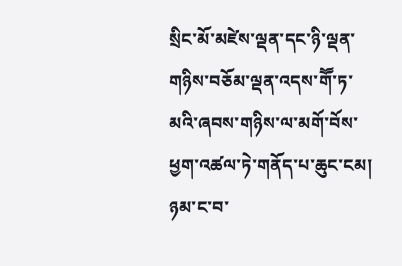སྲིང་མོ་མཛེས་ལྡན་དང་ཉི་ལྡན་གཉིས་བཅོམ་ལྡན་འདས་གཽ་ཏ་མའི་ཞབས་གཉིས་ལ་མགོ་བོས་ཕྱག་འཚལ་ཏེ་གནོད་པ་ཆུང་ངམ། ཉམ་ང་བ་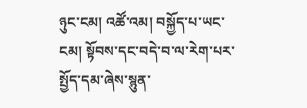ཉུང་ངམ། འཚོ་འམ། བསྐྱོད་པ་ཡང་ངམ། སྟོབས་དང་བདེ་བ་ལ་རེག་པར་སྤྱོད་དམ་ཞེས་སྙུན་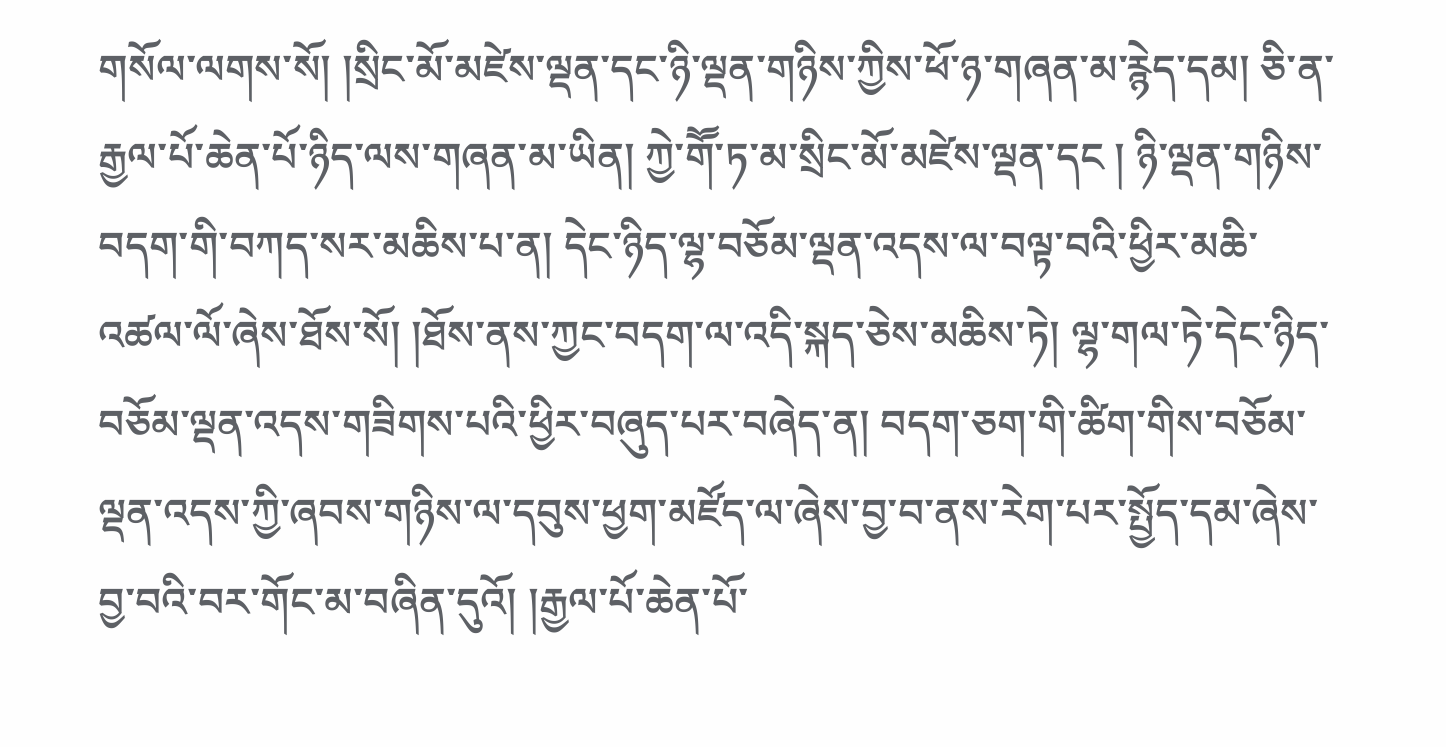གསོལ་ལགས་སོ། །སྲིང་མོ་མཛེས་ལྡན་དང་ཉི་ལྡན་གཉིས་ཀྱིས་ཕོ་ཉ་གཞན་མ་རྙེད་དམ། ཅི་ན་རྒྱལ་པོ་ཆེན་པོ་ཉིད་ལས་གཞན་མ་ཡིན། ཀྱེ་གཽ་ཏ་མ་སྲིང་མོ་མཛེས་ལྡན་དང ། ཉི་ལྡན་གཉིས་བདག་གི་བཀད་སར་མཆིས་པ་ན། དེང་ཉིད་ལྷ་བཅོམ་ལྡན་འདས་ལ་བལྟ་བའི་ཕྱིར་མཆི་འཚལ་ལོ་ཞེས་ཐོས་སོ། །ཐོས་ནས་ཀྱང་བདག་ལ་འདི་སྐད་ཅེས་མཆིས་ཏེ། ལྷ་གལ་ཏེ་དེང་ཉིད་བཅོམ་ལྡན་འདས་གཟིགས་པའི་ཕྱིར་བཞུད་པར་བཞེད་ན། བདག་ཅག་གི་ཚིག་གིས་བཅོམ་ལྡན་འདས་ཀྱི་ཞབས་གཉིས་ལ་དབུས་ཕྱག་མཛོད་ལ་ཞེས་བྱ་བ་ནས་རེག་པར་སྤྱོད་དམ་ཞེས་བྱ་བའི་བར་གོང་མ་བཞིན་དུའོ། །རྒྱལ་པོ་ཆེན་པོ་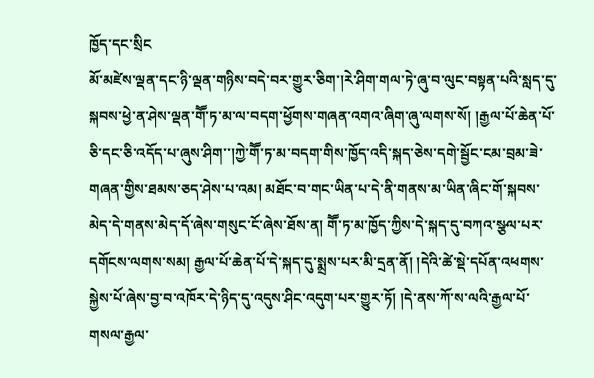ཁྱོད་དང་སྲིང
མོ་མཛེས་ལྡན་དང་ཉི་ལྡན་གཉིས་བདེ་བར་གྱུར་ཅིག་།རེ་ཤིག་གལ་ཏེ་ཞུ་བ་ལུང་བསྟན་པའི་སླད་དུ་སྐབས་ཕྱེ་ན་ཤེས་ལྡན་གཽ་ཏ་མ་ལ་བདག་ཕྱོགས་གཞན་འགའ་ཞིག་ཞུ་ལགས་སོ། །རྒྱལ་པོ་ཆེན་པོ་ཅི་དང་ཅི་འདོད་པ་ཞུས་ཤིག་་།ཀྱེ་གཽ་ཏ་མ་བདག་གིས་ཁྱོད་འདི་སྐད་ཅེས་དགེ་སྦྱོང་ངམ་བྲམ་ཟེ་གཞན་གྱིས་ཐམས་ཅད་ཤེས་པ་འམ། མཐོང་བ་གང་ཡིན་པ་དེ་ནི་གནས་མ་ཡིན་ཞིང་གོ་སྐབས་མེད་དེ་གནས་མེད་དོ་ཞེས་གསུང་ངོ་ཞེས་ཐོས་ན། གཽ་ཏ་མ་ཁྱོད་ཀྱིས་དེ་སྐད་དུ་བཀའ་སྩལ་པར་དགོངས་ལགས་སམ། རྒྱལ་པོ་ཆེན་པོ་དེ་སྐད་དུ་སྨྲས་པར་མི་དྲན་ནོ། །དེའི་ཚེ་སྡེ་དཔོན་འཕགས་སྐྱེས་པོ་ཞེས་བྱ་བ་འཁོར་དེ་ཉིད་དུ་འདུས་ཤིང་འདུག་པར་གྱུར་ཏོ། །དེ་ནས་ཀོ་ས་ལའི་རྒྱལ་པོ་གསལ་རྒྱལ་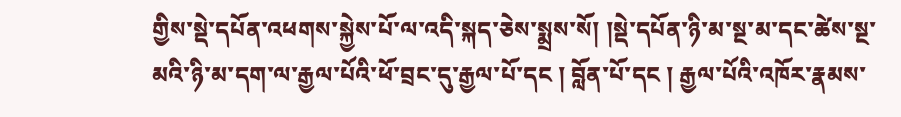གྱིས་སྡེ་དཔོན་འཕགས་སྐྱེས་པོ་ལ་འདི་སྐད་ཅེས་སྨྲས་སོ། །སྡེ་དཔོན་ཉི་མ་སྔ་མ་དང་ཚེས་སྔ་མའི་ཉི་མ་དག་ལ་རྒྱལ་པོའི་ཕོ་བྲང་དུ་རྒྱལ་པོ་དང ། བློན་པོ་དང ། རྒྱལ་པོའི་འཁོར་རྣམས་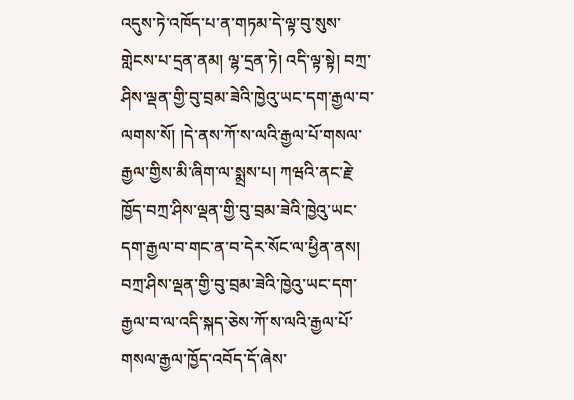འདུས་ཏེ་འཁོད་པ་ན་གཏམ་དེ་ལྟ་བུ་སུས་གླེངས་པ་དྲན་ནམ། ལྷ་དྲན་ཏེ། འདི་ལྟ་སྟེ། བཀྲ་ཤིས་ལྡན་གྱི་བུ་བྲམ་ཟེའི་ཁྱེའུ་ཡང་དག་རྒྱལ་བ་ལགས་སོ། །དེ་ནས་ཀོ་ས་ལའི་རྒྱལ་པོ་གསལ་རྒྱལ་གྱིས་མི་ཞིག་ལ་སྨྲས་པ། ཀཝའི་ནང་རྗེ་ཁྱོད་བཀྲ་ཤིས་ལྡན་གྱི་བུ་བྲམ་ཟེའི་ཁྱེའུ་ཡང་དག་རྒྱལ་བ་གང་ན་བ་དེར་སོང་ལ་ཕྱིན་ནས། བཀྲ་ཤིས་ལྡན་གྱི་བུ་བྲམ་ཟེའི་ཁྱེའུ་ཡང་དག་རྒྱལ་བ་ལ་འདི་སྐད་ཅེས་ཀོ་ས་ལའི་རྒྱལ་པོ་གསལ་རྒྱལ་ཁྱོད་འབོད་དོ་ཞེས་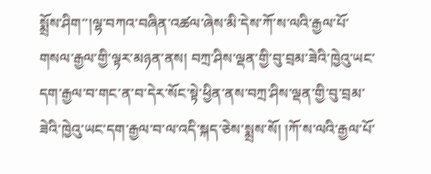སྨྲོས་ཤིག་་།ལྷ་བཀའ་བཞིན་འཚལ་ཞེས་མི་དེས་ཀོ་ས་ལའི་རྒྱལ་པོ་གསལ་རྒྱལ་གྱི་ལྟར་མཉན་ནས། བཀྲ་ཤིས་ལྡན་གྱི་བུ་བྲམ་ཟེའི་ཁྱེའུ་ཡང་དག་རྒྱལ་བ་གང་ན་བ་དེར་སོང་སྟེ་ཕྱིན་ནས་བཀྲ་ཤིས་ལྡན་གྱི་བུ་བྲམ་ཟེའི་ཁྱེའུ་ཡང་དག་རྒྱལ་བ་ལ་འདི་སྐད་ཅེས་སྨྲས་སོ། །ཀོ་ས་ལའི་རྒྱལ་པོ་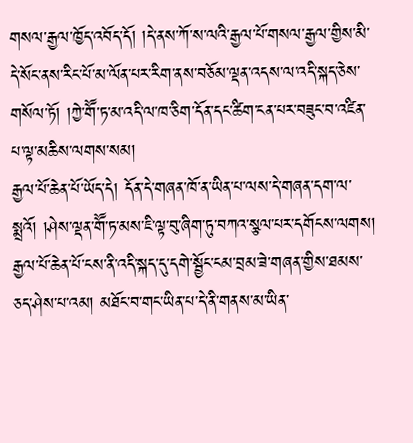གསལ་རྒྱལ་ཁྱོད་འབོད་དོ། །དེ་ནས་ཀོ་ས་ལའི་རྒྱལ་པོ་གསལ་རྒྱལ་གྱིས་མི་དེ་སོང་ནས་རིང་པོ་མ་ལོན་པར་རིག་ནས་བཅོམ་ལྡན་འདས་ལ་འདི་སྐད་ཅེས་གསོལ་ཏོ། །ཀྱེ་གཽ་ཏ་མ་འདི་ལ་ཁ་ཅིག་དོན་དང་ཚིག་ངན་པར་བཟུང་བ་འཛིན་པ་ལྟ་མཆིས་ལགས་སམ།
རྒྱལ་པོ་ཆེན་པོ་ཡོད་དེ། དོན་དེ་གཞན་ཁོ་ན་ཡིན་པ་ལས་དེ་གཞན་དག་ལ་སྨྲའོ། །ཤེས་ལྡན་གཽ་ཏ་མས་ཇི་ལྟ་བུ་ཞིག་ཏུ་བཀའ་སྩལ་པར་དགོངས་ལགས། རྒྱལ་པོ་ཆེན་པོ་ངས་ནི་འདི་སྐད་དུ་དགེ་སྦྱོང་ངམ་བྲམ་ཟེ་གཞན་གྱིས་ཐམས་ཅད་ཤེས་པ་འམ། མཐོང་བ་གང་ཡིན་པ་དེ་ནི་གནས་མ་ཡིན་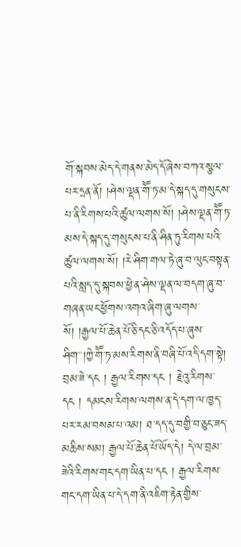གོ་སྐབས་མེད་དེ་གནས་མེད་དོ་ཞེས་བཀའ་སྩལ་པར་དྲན་ནོ། །ཤེས་ལྡན་གཽ་ཏ་མ་དེ་སྐད་དུ་གསུངས་པ་ནི་རིགས་པའི་ཚུལ་ལགས་སོ། །ཤེས་ལྡན་གཽ་ཏ་མས་དེ་སྐད་དུ་གསུངས་པ་ནི་ཤིན་ཏུ་རིགས་པའི་ཚུལ་ལགས་སོ། །རེ་ཤིག་གལ་ཏེ་ཞུ་བ་ལུང་བསྟན་པའི་སླད་དུ་སྐབས་ཕྱེ་ན་ཤེས་ལྡན་ལ་བདག་ཞུ་བ་གཞན་ཡང་ཕྱོགས་འགའ་ཞིག་ཞུ་ལགས་སོ། །རྒྱལ་པོ་ཆེན་པོ་ཅི་དང་ཅི་འདོད་པ་ཞུས་ཤིག་་།ཀྱེ་གཽ་ཏ་མས་རིགས་ནི་བཞི་པོ་འདི་དག་སྟེ། བྲམ་ཟེ་དང ། རྒྱལ་རིགས་དང ། རྗེའུ་རིགས་དང ། དམངས་རིགས་ལགས་ན་དེ་དག་ལ་ཁྱད་པར་རམ་བསམ་པ་འམ། ཐ་དད་དུ་བགྱི་བ་ཅུང་ཟད་མཆིས་སམ། རྒྱལ་པོ་ཆེན་པོ་ཡོད་དེ། དེ་ལ་བྲམ་ཟེའི་རིགས་གང་དག་ཡིན་པ་དང ། རྒྱལ་རིགས་གང་དག་ཡིན་པ་དེ་དག་ནི་འཇིག་རྟེན་གྱིས་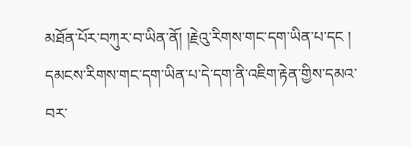མཐོན་པོར་བཀུར་བ་ཡིན་ནོ། །རྗེའུ་རིགས་གང་དག་ཡིན་པ་དང ། དམངས་རིགས་གང་དག་ཡིན་པ་དེ་དག་ནི་འཇིག་རྟེན་གྱིས་དམའ་བར་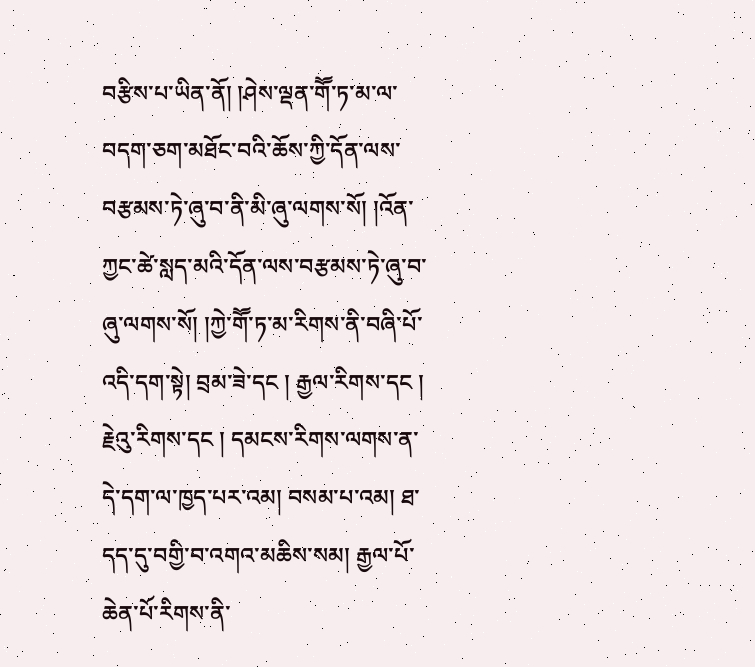བརྩིས་པ་ཡིན་ནོ། །ཤེས་ལྡན་གཽ་ཏ་མ་ལ་བདག་ཅག་མཐོང་བའི་ཆོས་ཀྱི་དོན་ལས་བརྩམས་ཏེ་ཞུ་བ་ནི་མི་ཞུ་ལགས་སོ། །འོན་ཀྱང་ཚེ་སླད་མའི་དོན་ལས་བརྩམས་ཏེ་ཞུ་བ་ཞུ་ལགས་སོ། །ཀྱེ་གཽ་ཏ་མ་རིགས་ནི་བཞི་པོ་འདི་དག་སྟེ། བྲམ་ཟེ་དང ། རྒྱལ་རིགས་དང ། རྗེའུ་རིགས་དང ། དམངས་རིགས་ལགས་ན་དེ་དག་ལ་ཁྱད་པར་འམ། བསམ་པ་འམ། ཐ་དད་དུ་བགྱི་བ་འགའ་མཆིས་སམ། རྒྱལ་པོ་ཆེན་པོ་རིགས་ནི་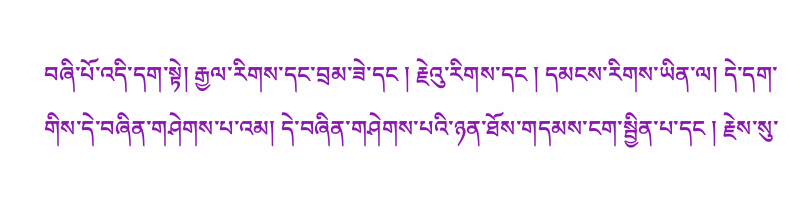བཞི་པོ་འདི་དག་སྟེ། རྒྱལ་རིགས་དང་བྲམ་ཟེ་དང ། རྗེའུ་རིགས་དང ། དམངས་རིགས་ཡིན་ལ། དེ་དག་གིས་དེ་བཞིན་གཤེགས་པ་འམ། དེ་བཞིན་གཤེགས་པའི་ཉན་ཐོས་གདམས་ངག་སྦྱིན་པ་དང ། རྗེས་སུ་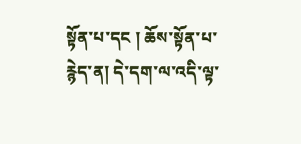སྟོན་པ་དང ། ཆོས་སྟོན་པ་རྙེད་ན། དེ་དག་ལ་འདི་ལྟ་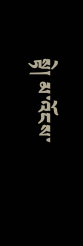སྟེ། མ་འོངས་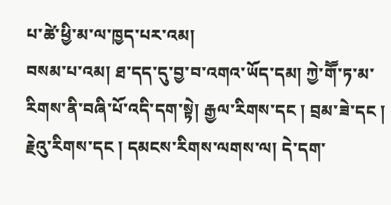པ་ཚེ་ཕྱི་མ་ལ་ཁྱད་པར་འམ།
བསམ་པ་འམ། ཐ་དད་དུ་བྱ་བ་འགའ་ཡོད་དམ། ཀྱེ་གཽ་ཏ་མ་རིགས་ནི་བཞི་པོ་འདི་དག་སྟེ། རྒྱལ་རིགས་དང ། བྲམ་ཟེ་དང ། རྗེའུ་རིགས་དང ། དམངས་རིགས་ལགས་ལ། དེ་དག་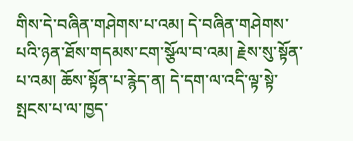གིས་དེ་བཞིན་གཤེགས་པ་འམ། དེ་བཞིན་གཤེགས་པའི་ཉན་ཐོས་གདམས་ངག་སྩོལ་བ་འམ། རྗེས་སུ་སྟོན་པ་འམ། ཆོས་སྟོན་པ་རྙེད་ན། དེ་དག་ལ་འདི་ལྟ་སྟེ་སྤངས་པ་ལ་ཁྱད་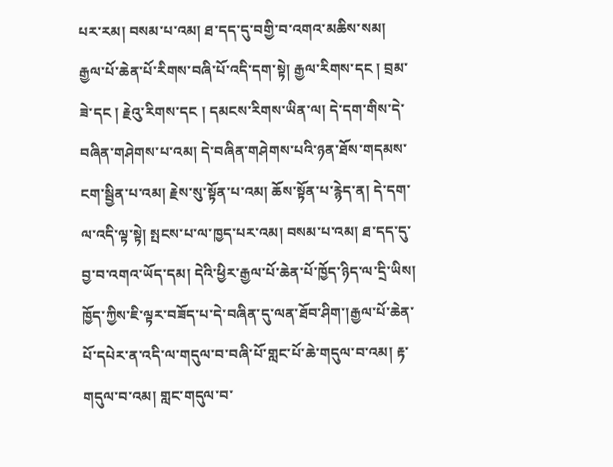པར་རམ། བསམ་པ་འམ། ཐ་དད་དུ་བགྱི་བ་འགའ་མཆིས་སམ། རྒྱལ་པོ་ཆེན་པོ་རིགས་བཞི་པོ་འདི་དག་སྟེ། རྒྱལ་རིགས་དང ། བྲམ་ཟེ་དང ། རྗེའུ་རིགས་དང ། དམངས་རིགས་ཡིན་ལ། དེ་དག་གིས་དེ་བཞིན་གཤེགས་པ་འམ། དེ་བཞིན་གཤེགས་པའི་ཉན་ཐོས་གདམས་ངག་སྦྱིན་པ་འམ། རྗེས་སུ་སྟོན་པ་འམ། ཆོས་སྟོན་པ་རྙེད་ན། དེ་དག་ལ་འདི་ལྟ་སྟེ། སྤངས་པ་ལ་ཁྱད་པར་འམ། བསམ་པ་འམ། ཐ་དད་དུ་བྱ་བ་འགའ་ཡོད་དམ། དེའི་ཕྱིར་རྒྱལ་པོ་ཆེན་པོ་ཁྱོད་ཉིད་ལ་དྲི་ཡིས། ཁྱོད་ཀྱིས་ཇི་ལྟར་བཟོད་པ་དེ་བཞིན་དུ་ལན་ཐོབ་ཤིག་།རྒྱལ་པོ་ཆེན་པོ་དཔེར་ན་འདི་ལ་གདུལ་བ་བཞི་པོ་གླང་པོ་ཆེ་གདུལ་བ་འམ། རྟ་གདུལ་བ་འམ། གླང་གདུལ་བ་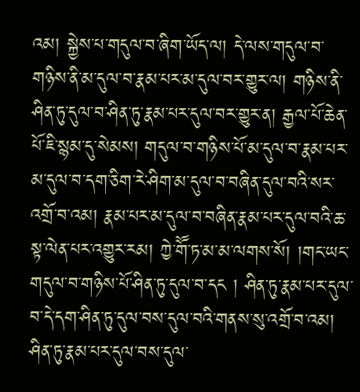འམ། སྐྱེས་པ་གདུལ་བ་ཞིག་ཡོད་ལ། དེ་ལས་གདུལ་བ་གཉིས་ནི་མ་དུལ་བ་རྣམ་པར་མ་དུལ་བར་གྱུར་ལ། གཉིས་ནི་ཤིན་ཏུ་དུལ་བ་ཤིན་ཏུ་རྣམ་པར་དུལ་བར་གྱུར་ན། རྒྱལ་པོ་ཆེན་པོ་ཇི་སྙམ་དུ་སེམས། གདུལ་བ་གཉིས་པོ་མ་དུལ་བ་རྣམ་པར་མ་དུལ་བ་དག་ཅིག་རེ་ཤིག་མ་དུལ་བ་བཞིན་དུལ་བའི་སར་འགྲོ་བ་འམ། རྣམ་པར་མ་དུལ་བ་བཞིན་རྣམ་པར་དུལ་བའི་ཆ་སྟ་ལེན་པར་འགྱུར་རམ། ཀྱེ་གཽ་ཏ་མ་མ་ལགས་སོ། །གང་ཡང་གདུལ་བ་གཉིས་པོ་ཤིན་ཏུ་དུལ་བ་དང ། ཤིན་ཏུ་རྣམ་པར་དུལ་བ་དེ་དག་ཤིན་ཏུ་དུལ་བས་དུལ་བའི་གནས་སུ་འགྲོ་བ་འམ། ཤིན་ཏུ་རྣམ་པར་དུལ་བས་དུལ་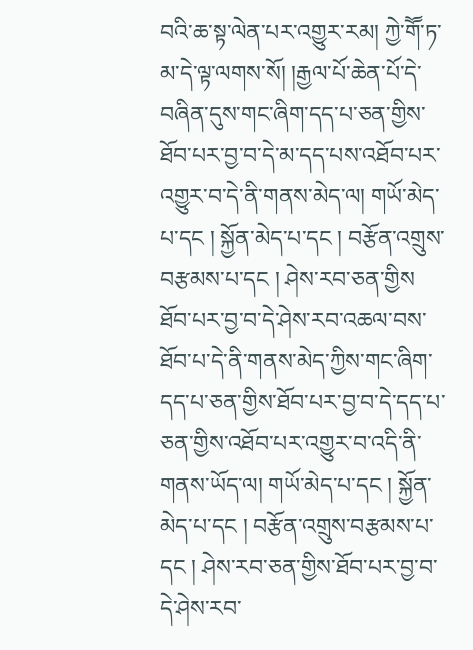བའི་ཆ་སྟ་ལེན་པར་འགྱུར་རམ། ཀྱེ་གཽ་ཏ་མ་དེ་ལྟ་ལགས་སོ། །རྒྱལ་པོ་ཆེན་པོ་དེ་བཞིན་དུས་གང་ཞིག་དད་པ་ཅན་གྱིས་ཐོབ་པར་བྱ་བ་དེ་མ་དད་པས་འཐོབ་པར་འགྱུར་བ་དེ་ནི་གནས་མེད་ལ། གཡོ་མེད་པ་དང ། སྐྱོན་མེད་པ་དང ། བརྩོན་འགྲུས་བརྩམས་པ་དང ། ཤེས་རབ་ཅན་གྱིས
ཐོབ་པར་བྱ་བ་དེ་ཤེས་རབ་འཆལ་བས་ཐོབ་པ་དེ་ནི་གནས་མེད་ཀྱིས་གང་ཞིག་དད་པ་ཅན་གྱིས་ཐོབ་པར་བྱ་བ་དེ་དད་པ་ཅན་གྱིས་འཐོབ་པར་འགྱུར་བ་འདི་ནི་གནས་ཡོད་ལ། གཡོ་མེད་པ་དང ། སྐྱོན་མེད་པ་དང ། བརྩོན་འགྲུས་བརྩམས་པ་དང ། ཤེས་རབ་ཅན་གྱིས་ཐོབ་པར་བྱ་བ་དེ་ཤེས་རབ་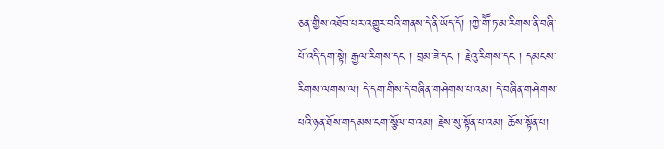ཅན་གྱིས་འཐོབ་པར་འགྱུར་བའི་གནས་དེ་ནི་ཡོད་དོ། །ཀྱེ་གཽ་ཏ་མ་རིགས་ནི་བཞི་པོ་འདི་དག་སྟེ། རྒྱལ་རིགས་དང ། བྲམ་ཟེ་དང ། རྗེའུ་རིགས་དང ། དམངས་རིགས་ལགས་ལ། དེ་དག་གིས་དེ་བཞིན་གཤེགས་པ་འམ། དེ་བཞིན་གཤེགས་པའི་ཉན་ཐོས་གདམས་ངག་སྩོལ་བ་འམ། རྗེས་སུ་སྟོན་པ་འམ། ཆོས་སྟོན་པ།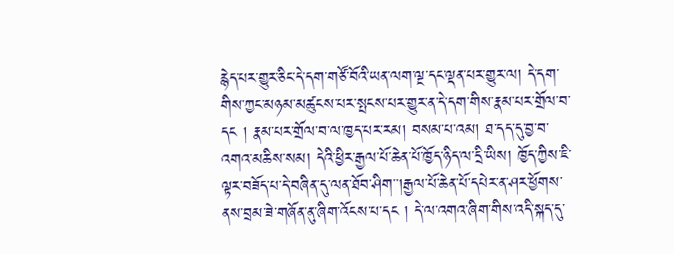རྙེད་པར་གྱུར་ཅིང་དེ་དག་གཙོ་བོའི་ཡན་ལག་ལྔ་དང་ལྡན་པར་གྱུར་ལ། དེ་དག་གིས་ཀྱང་མཉམ་མཚུངས་པར་སྤངས་པར་གྱུར་ན་དེ་དག་གིས་རྣམ་པར་གྲོལ་བ་དང ། རྣམ་པར་གྲོལ་བ་ལ་ཁྱད་པར་རམ། བསམ་པ་འམ། ཐ་དད་དུ་བྱ་བ་འགའ་མཆིས་སམ། དེའི་ཕྱིར་རྒྱལ་པོ་ཆེན་པོ་ཁྱོད་ཉིད་ལ་དྲི་ཡིས། ཁྱོད་ཀྱིས་ཇི་ལྟར་བཟོད་པ་དེ་བཞིན་དུ་ལན་ཐོབ་ཤིག་་།རྒྱལ་པོ་ཆེན་པོ་དཔེར་ན་ཤར་ཕྱོགས་ནས་བྲམ་ཟེ་གཞོན་ནུ་ཞིག་འོངས་པ་དང ། དེ་ལ་འགའ་ཞིག་གིས་འདི་སྐད་དུ་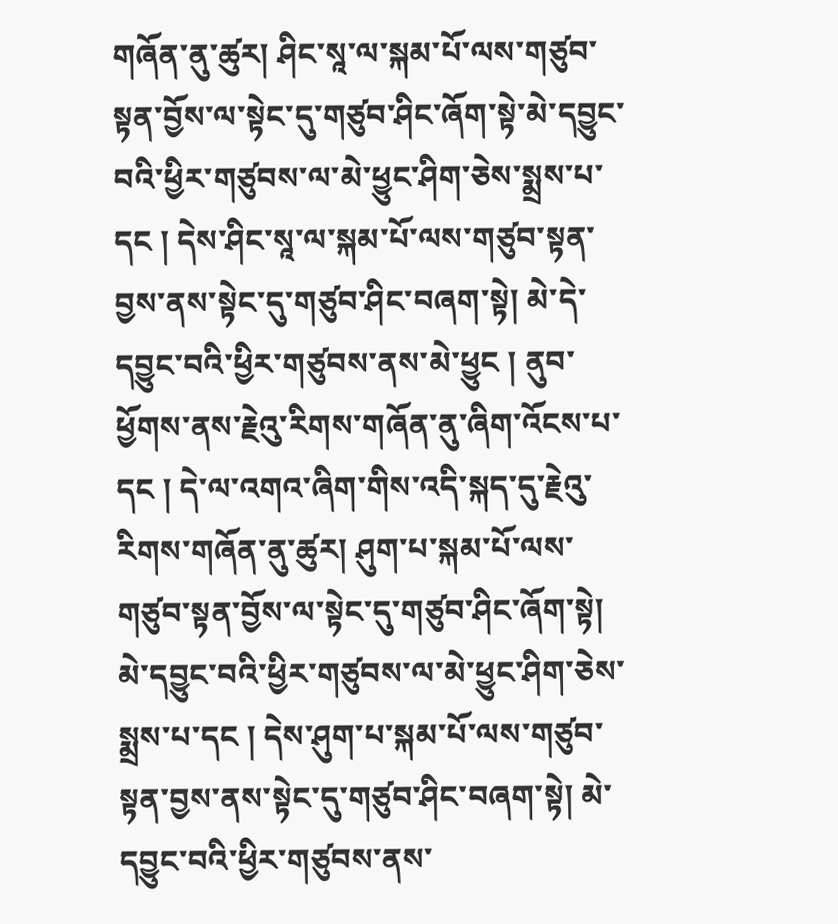གཞོན་ནུ་ཚུར། ཤིང་སཱ་ལ་སྐམ་པོ་ལས་གཙུབ་སྟན་བྱོས་ལ་སྟེང་དུ་གཙུབ་ཤིང་ཞོག་སྟེ་མེ་དབྱུང་བའི་ཕྱིར་གཙུབས་ལ་མེ་ཕྱུང་ཤིག་ཅེས་སྨྲས་པ་དང ། དེས་ཤིང་སཱ་ལ་སྐམ་པོ་ལས་གཙུབ་སྟན་བྱས་ནས་སྟེང་དུ་གཙུབ་ཤིང་བཞག་སྟེ། མེ་དེ་དབྱུང་བའི་ཕྱིར་གཙུབས་ནས་མེ་ཕྱུང ། ནུབ་ཕྱོགས་ནས་རྗེའུ་རིགས་གཞོན་ནུ་ཞིག་འོངས་པ་དང ། དེ་ལ་འགའ་ཞིག་གིས་འདི་སྐད་དུ་རྗེའུ་རིགས་གཞོན་ནུ་ཚུར། ཤུག་པ་སྐམ་པོ་ལས་གཙུབ་སྟན་བྱོས་ལ་སྟེང་དུ་གཙུབ་ཤིང་ཞོག་སྟེ། མེ་དབྱུང་བའི་ཕྱིར་གཙུབས་ལ་མེ་ཕྱུང་ཤིག་ཅེས་སྨྲས་པ་དང ། དེས་ཤུག་པ་སྐམ་པོ་ལས་གཙུབ་སྟན་བྱས་ནས་སྟེང་དུ་གཙུབ་ཤིང་བཞག་སྟེ། མེ་དབྱུང་བའི་ཕྱིར་གཙུབས་ནས་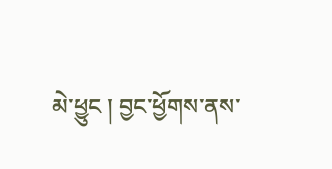མེ་ཕྱུང ། བྱང་ཕྱོགས་ནས་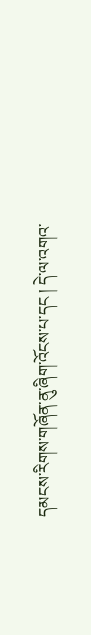དམངས་རིགས་གཞོན་ནུ་ཞིག་འོངས་པ་དང ། དེ་ལ་འགའ་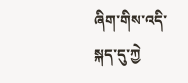ཞིག་གིས་འདི་སྐད་དུ་ཀྱེ